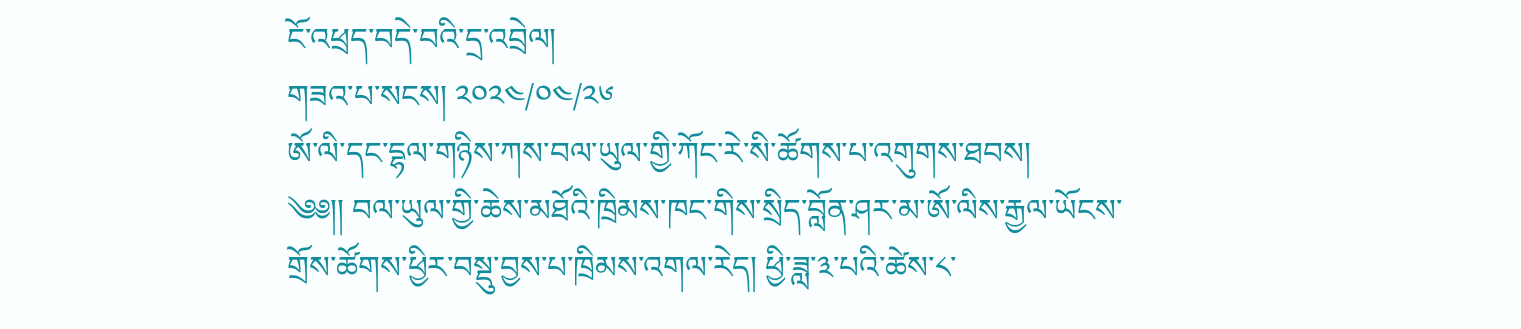ངོ་འཕྲད་བདེ་བའི་དྲ་འབྲེལ།
གཟའ་པ་སངས། ༢༠༢༤/༠༤/༢༦
ཨོ་ལི་དང་དྷལ་གཉིས་ཀས་བལ་ཡུལ་གྱི་ཀོང་རེ་སི་ཚོགས་པ་འགུགས་ཐབས།
༄༅།། བལ་ཡུལ་གྱི་ཆེས་མཐོའི་ཁྲིམས་ཁང་གིས་སྲིད་བློན་ཤར་མ་ཨོ་ལིས་རྒྱལ་ཡོངས་གྲོས་ཚོགས་ཕྱིར་བསྡུ་བྱས་པ་ཁྲིམས་འགལ་རེད། ཕྱི་ཟླ་༣་པའི་ཚེས་༨་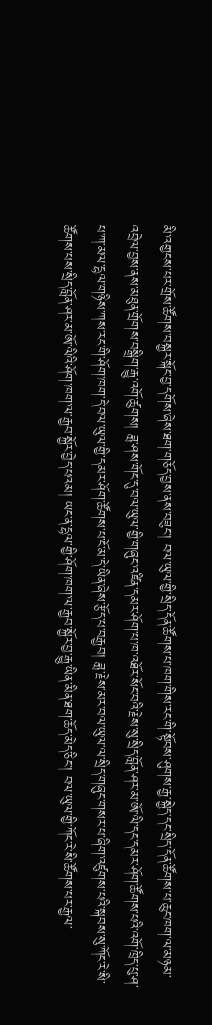མི་འགྱངས་པར་གྲོས་ཚོགས་བསྐྱར་སྐོང་བྱ་དགོས་ཞེས་ཐག་གཅོད་བྱས་ནས་བཟུང་། བལ་ཡུལ་གྱི་སྲིད་དོན་ཚོགས་པ་ཁག་གིས་རང་གི་སྟོབས་ཤུགས་རྒྱ་སྐྱེད་དང་སྲིད་དོན་ཚོགས་པ་ཆུང་ཁག་ལ་མཉམ་འབྲེལ་བྱས་ནས་མཐུན་གྲོགས་བསྒྲིག་རྒྱུ་འགོ་ཚུགས། ཟླ་ཤས་གོང་དུ་བལ་ཡུལ་གྱི་གཞུང་འཛིན་དམར་ཤོག་པ་ཁ་འཐོར་སོང་བའི་རྗེས་སུ་སྲིད་བློན་ཤར་མ་ཨོ་ལི་དང་དམར་ཤོག་ཚོགས་པའི་འགོ་ཁྲིད་པུ་ཤ་པ་ཀ་མལ་དྷལ་གཉིས་ཀས་རང་གི་ཤོག་ཁག་དེ་བལ་ཡུལ་གྱི་དམར་ཤོག་ཚོགས་པ་ངོ་མ་དེ་ཡིན་ཞེས་རྩོད་པ་བརྒྱབ། ཟླ་རྗེས་མར་བལ་ཡུལ་ལ་སྲིད་གཞུང་གསར་པ་ཞིག་འཛུགས་པའི་སྐབས་སུ་ཀོང་རེ་སི་ཚོགས་པས་སྲིད་བློན་ཤར་མ་ཨོ་ལིའི་ཤོག་ཁག་ལ་རྒྱབ་སྐྱོར་བྱེད་པའམ། ཡང་ན་དྷལ་གྱི་ཤོག་ཁག་ལ་རྒྱབ་སྐྱོར་བྱ་རྒྱུ་ཡིན་མིན་ཐག་ཆོད་མེད་ཅིང་། བལ་ཡུལ་གྱི་ཀོང་རེ་སི་ཚོགས་པར་རྒྱལ་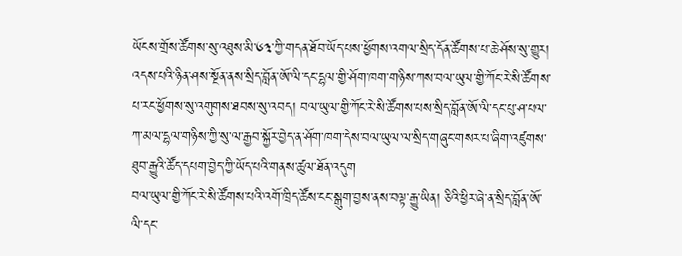ཡོངས་གྲོས་ཚོགས་སུ་འཐུས་མི་༦༣་ཀྱི་གདན་ཐོབ་ཡོད་པས་ཕྱོགས་འགལ་སྲིད་དོན་ཚོགས་པ་ཆེ་ཤོས་སུ་གྱུར། འདས་པའི་ཉིན་ཤས་སྔོན་ནས་སྲིད་བློན་ཨོ་ལི་དང་དྷལ་གྱི་ཤོག་ཁག་གཉིས་ཀས་བལ་ཡུལ་གྱི་ཀོང་རེ་སི་ཚོགས་པ་རང་ཕྱོགས་སུ་འགུགས་ཐབས་སུ་འབད། བལ་ཡུལ་གྱི་ཀོང་རེ་སི་ཚོགས་པས་སྲིད་བློན་ཨོ་ལི་དང་པུ་ཤ་པལ་ཀ་མལ་དྷལ་གཉིས་ཀྱི་སུ་ལ་རྒྱབ་སྐྱོར་བྱེད་ན་ཤོག་ཁག་དེས་བལ་ཡུལ་ལ་སྲིད་གཞུང་གསར་པ་ཞིག་འཛུགས་ཐུབ་རྒྱུའི་ཚོད་དཔག་བྱེད་ཀྱི་ཡོད་པའི་གནས་ཚུལ་ཐོན་འདུག
བལ་ཡུལ་གྱི་ཀོང་རེ་སི་ཚོགས་པའི་འགོ་ཁྲིད་ཚོས་ངང་སྒུག་བྱས་ནས་བལྟ་རྒྱུ་ཡིན། ཅིའི་ཕྱིར་ཞེ་ན་སྲིད་བློན་ཨོ་ལི་དང་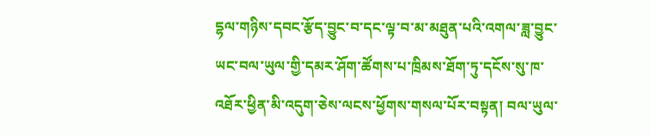དྷལ་གཉིས་དབང་རྩོད་བྱུང་བ་དང་ལྟ་བ་མ་མཐུན་པའི་འགལ་ཟླ་བྱུང་ཡང་བལ་ཡུལ་གྱི་དམར་ཤོག་ཚོགས་པ་ཁྲིམས་ཐོག་ཏུ་དངོས་སུ་ཁ་འཐོར་ཕྱིན་མི་འདུག་ཅེས་ལངས་ཕྱོགས་གསལ་པོར་བསྟན། བལ་ཡུལ་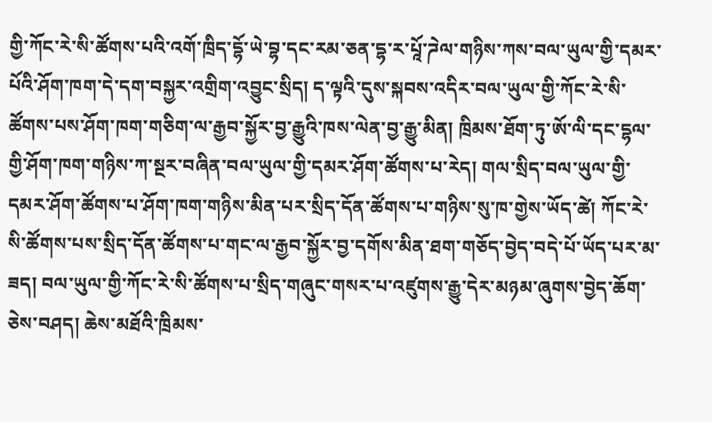གྱི་ཀོང་རེ་སི་ཚོགས་པའི་འགོ་ཁྲིད་དྷོ་ཡེ་བྷ་དང་རམ་ཅན་དྷ་ར་པཱོ་ཌེལ་གཉིས་ཀས་བལ་ཡུལ་གྱི་དམར་པོའི་ཤོག་ཁག་དེ་དག་བསྐྱར་འགྲིག་འབྱུང་སྲིད། ད་ལྟའི་དུས་སྐབས་འདིར་བལ་ཡུལ་གྱི་ཀོང་རེ་སི་ཚོགས་པས་ཤོག་ཁག་གཅིག་ལ་རྒྱབ་སྐྱོར་བྱ་རྒྱུའི་ཁས་ལེན་བྱ་རྒྱུ་མིན། ཁྲིམས་ཐོག་ཏུ་ཨོ་ལི་དང་དྷལ་གྱི་ཤོག་ཁག་གཉིས་ཀ་སྔར་བཞིན་བལ་ཡུལ་གྱི་དམར་ཤོག་ཚོགས་པ་རེད། གལ་སྲིད་བལ་ཡུལ་གྱི་དམར་ཤོག་ཚོགས་པ་ཤོག་ཁག་གཉིས་མིན་པར་སྲིད་དོན་ཚོགས་པ་གཉིས་སུ་ཁ་གྱེས་ཡོད་ཚེ། ཀོང་རེ་སི་ཚོགས་པས་སྲིད་དོན་ཚོགས་པ་གང་ལ་རྒྱབ་སྐྱོར་བྱ་དགོས་མིན་ཐག་གཅོད་བྱེད་བདེ་པོ་ཡོད་པར་མ་ཟད། བལ་ཡུལ་གྱི་ཀོང་རེ་སི་ཚོགས་པ་སྲིད་གཞུང་གསར་པ་འཛུགས་རྒྱུ་དེར་མཉམ་ཞུགས་བྱེད་ཆོག་ཅེས་བཤད། ཆེས་མཐོའི་ཁྲིམས་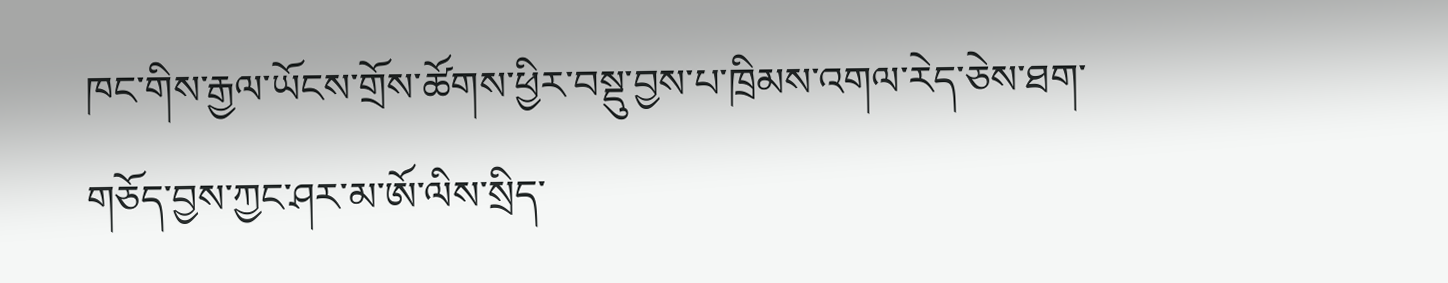ཁང་གིས་རྒྱལ་ཡོངས་གྲོས་ཚོགས་ཕྱིར་བསྡུ་བྱས་པ་ཁྲིམས་འགལ་རེད་ཅེས་ཐག་གཅོད་བྱས་ཀྱང་ཤར་མ་ཨོ་ལིས་སྲིད་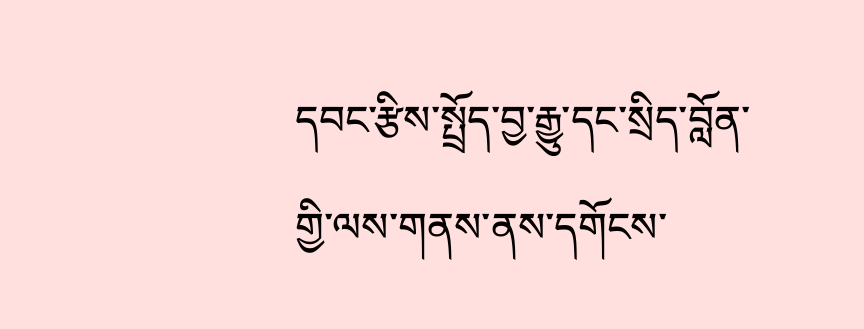དབང་རྩིས་སྤྲོད་བྱ་རྒྱུ་དང་སྲིད་བློན་གྱི་ལས་གནས་ནས་དགོངས་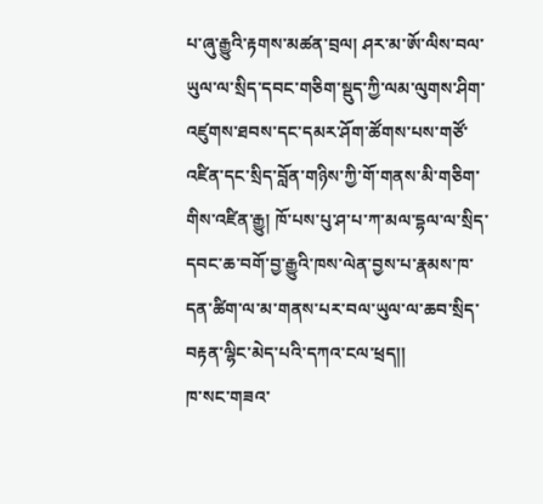པ་ཞུ་རྒྱུའི་རྟགས་མཚན་བྲལ། ཤར་མ་ཨོ་ལིས་བལ་ཡུལ་ལ་སྲིད་དབང་གཅིག་སྡུད་ཀྱི་ལམ་ལུགས་ཤིག་འཛུགས་ཐབས་དང་དམར་ཤོག་ཚོགས་པས་གཙོ་འཛིན་དང་སྲིད་བློན་གཉིས་ཀྱི་གོ་གནས་མི་གཅིག་གིས་འཛིན་རྒྱུ། ཁོ་པས་པུ་ཤ་པ་ཀ་མལ་དྷལ་ལ་སྲིད་དབང་ཆ་བགོ་བྱ་རྒྱུའི་ཁས་ལེན་བྱས་པ་རྣམས་ཁ་དན་ཚིག་ལ་མ་གནས་པར་བལ་ཡུལ་ལ་ཆབ་སྲིད་བརྟན་ལྷིང་མེད་པའི་དཀའ་ངལ་ཕྲད།།
ཁ་སང་གཟའ་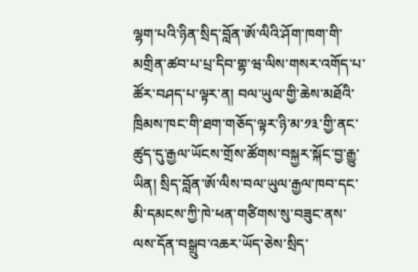ལྷག་པའི་ཉིན་སྲིད་བློན་ཨོ་ལིའི་ཤོག་ཁག་གི་མགྲིན་ཚབ་པ་པྲ་དིབ་གྷ་ཝ་ལིས་གསར་འགོད་པ་ཚོར་བཤད་པ་ལྟར་ན། བལ་ཡུལ་གྱི་ཆེས་མཐོའི་ཁྲིམས་ཁང་གི་ཐག་གཅོད་ལྟར་ཉི་མ་༡༣་གྱི་ནང་ཚུད་དུ་རྒྱལ་ཡོངས་གྲོས་ཚོགས་བསྐྱར་སྐོང་བྱ་རྒྱུ་ཡིན། སྲིད་བློན་ཨོ་ལིས་བལ་ཡུལ་རྒྱལ་ཁབ་དང་མི་དམངས་ཀྱི་ཁེ་ཕན་གཙིགས་སུ་བཟུང་ནས་ལས་དོན་བསྒྲུབ་འཆར་ཡོད་ཅེས་སྲིད་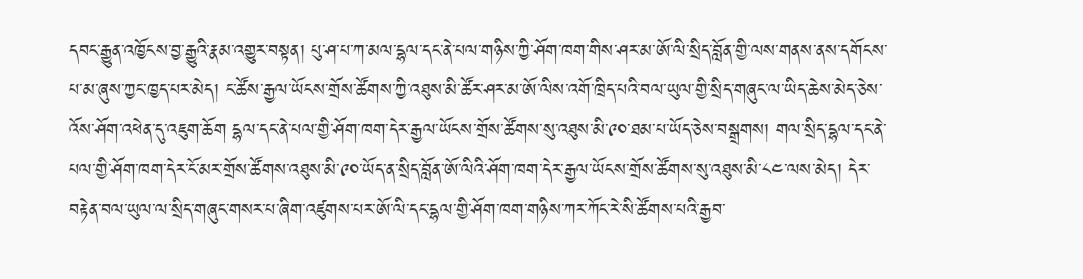དབང་རྒྱུན་འཁྱོངས་བྱ་རྒྱུའི་རྣམ་འགྱུར་བསྟན། པུ་ཤ་པ་ཀ་མལ་དྷལ་དང་ནེ་པལ་གཉིས་ཀྱི་ཤོག་ཁག་གིས་ཤར་མ་ཨོ་ལི་སྲིད་བློན་གྱི་ལས་གནས་ནས་དགོངས་པ་མ་ཞུས་ཀྱང་ཁྱད་པར་མེད། ང་ཚོས་རྒྱལ་ཡོངས་གྲོས་ཚོགས་ཀྱི་འཐུས་མི་ཚོར་ཤར་མ་ཨོ་ལིས་འགོ་ཁྲིད་པའི་བལ་ཡུལ་གྱི་སྲིད་གཞུང་ལ་ཡིད་ཆེས་མེད་ཅེས་འོས་ཤོག་འཕེན་དུ་འཇུག་ཆོག དྷལ་དང་ནེ་པལ་གྱི་ཤོག་ཁག་དེར་རྒྱལ་ཡོངས་གྲོས་ཚོགས་སུ་འཐུས་མི་༩༠་ཐམ་པ་ཡོད་ཅེས་བསྒྲགས། གལ་སྲིད་དྷལ་དང་ནེ་པལ་གྱི་ཤོག་ཁག་དེར་ངོ་མར་གྲོས་ཚོགས་འཐུས་མི་༩༠་ཡོད་ན་སྲིད་བློན་ཨོ་ལིའི་ཤོག་ཁག་དེར་རྒྱལ་ཡོངས་གྲོས་ཚོགས་སུ་འཐུས་མི་༨༤་ལས་མེད། དེར་བརྟེན་བལ་ཡུལ་ལ་སྲིད་གཞུང་གསར་པ་ཞིག་འཛུགས་པར་ཨོ་ལི་དང་དྷལ་གྱི་ཤོག་ཁག་གཉིས་ཀར་ཀོང་རེ་སི་ཚོགས་པའི་རྒྱབ་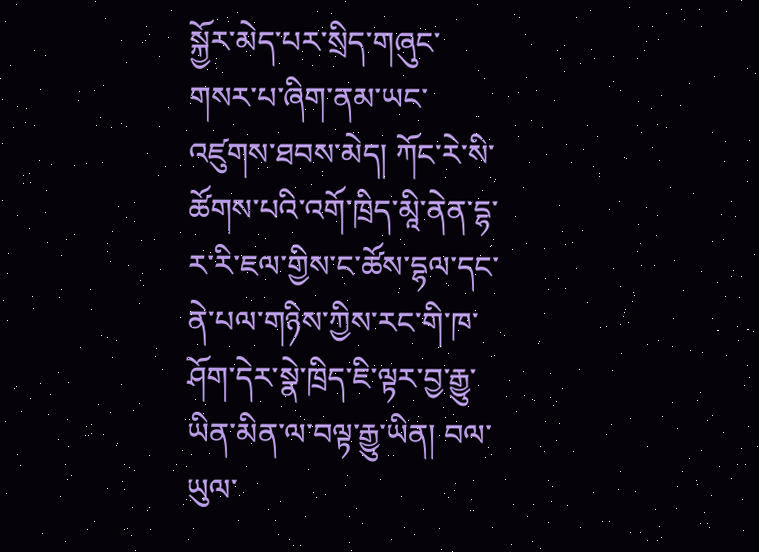སྐྱོར་མེད་པར་སྲིད་གཞུང་གསར་པ་ཞིག་ནམ་ཡང་འཛུགས་ཐབས་མེད། ཀོང་རེ་སི་ཚོགས་པའི་འགོ་ཁྲིད་མཱི་ནེན་དྷ་ར་རི་ཇལ་གྱིས་ང་ཚོས་དྷལ་དང་ནེ་པལ་གཉིས་ཀྱིས་རང་གི་ཁ་ཤོག་དེར་སྣེ་ཁྲིད་ཇི་ལྟར་བྱ་རྒྱུ་ཡིན་མིན་ལ་བལྟ་རྒྱུ་ཡིན། བལ་ཡུལ་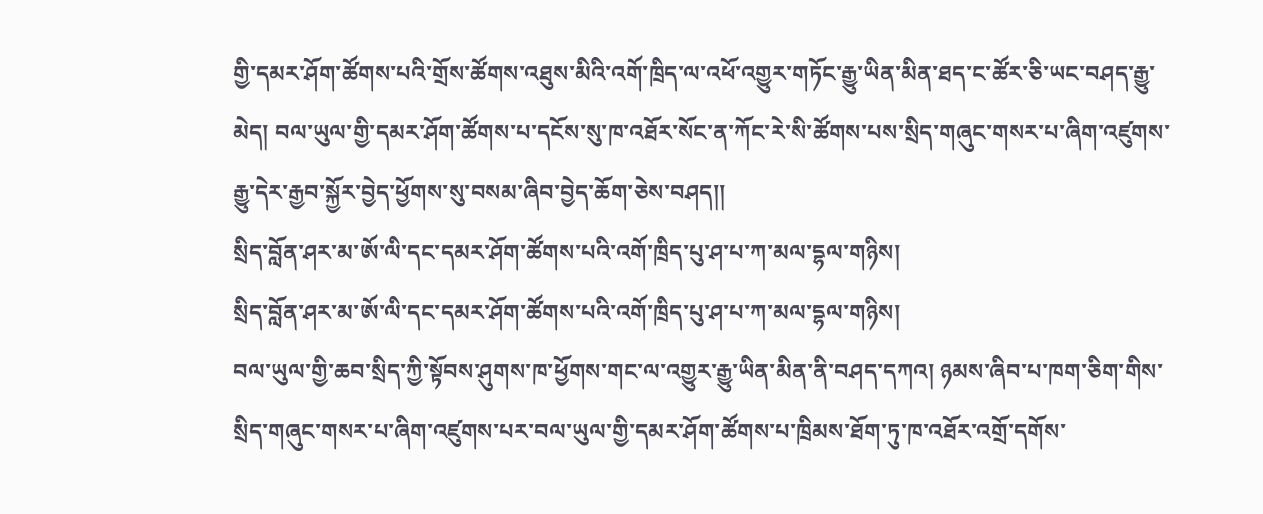གྱི་དམར་ཤོག་ཚོགས་པའི་གྲོས་ཚོགས་འཐུས་མིའི་འགོ་ཁྲིད་ལ་འཕོ་འགྱུར་གཏོང་རྒྱུ་ཡིན་མིན་ཐད་ང་ཚོར་ཅི་ཡང་བཤད་རྒྱུ་མེད། བལ་ཡུལ་གྱི་དམར་ཤོག་ཚོགས་པ་དངོས་སུ་ཁ་འཐོར་སོང་ན་ཀོང་རེ་སི་ཚོགས་པས་སྲིད་གཞུང་གསར་པ་ཞིག་འཛུགས་རྒྱུ་དེར་རྒྱབ་སྐྱོར་བྱེད་ཕྱོགས་སུ་བསམ་ཞིབ་བྱེད་ཆོག་ཅེས་བཤད།།
སྲིད་བློན་ཤར་མ་ཨོ་ལི་དང་དམར་ཤོག་ཚོགས་པའི་འགོ་ཁྲིད་པུ་ཤ་པ་ཀ་མལ་དྷལ་གཉིས།
སྲིད་བློན་ཤར་མ་ཨོ་ལི་དང་དམར་ཤོག་ཚོགས་པའི་འགོ་ཁྲིད་པུ་ཤ་པ་ཀ་མལ་དྷལ་གཉིས།
བལ་ཡུལ་གྱི་ཆབ་སྲིད་ཀྱི་སྟོབས་ཤུགས་ཁ་ཕྱོགས་གང་ལ་འགྱུར་རྒྱུ་ཡིན་མིན་ནི་བཤད་དཀའ། ཉམས་ཞིབ་པ་ཁག་ཅིག་གིས་སྲིད་གཞུང་གསར་པ་ཞིག་འཛུགས་པར་བལ་ཡུལ་གྱི་དམར་ཤོག་ཚོགས་པ་ཁྲིམས་ཐོག་ཏུ་ཁ་འཐོར་འགྲོ་དགོས་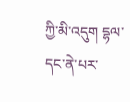ཀྱི་མི་འདུག དྷལ་དང་ནེ་པར་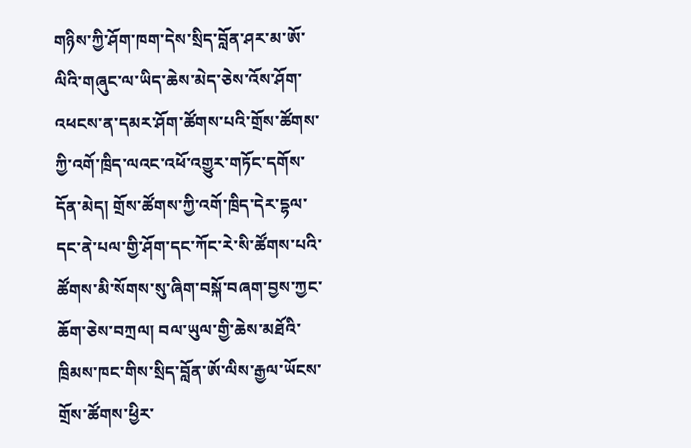གཉིས་ཀྱི་ཤོག་ཁག་དེས་སྲིད་བློན་ཤར་མ་ཨོ་ལིའི་གཞུང་ལ་ཡིད་ཆེས་མེད་ཅེས་འོས་ཤོག་འཕངས་ན་དམར་ཤོག་ཚོགས་པའི་གྲོས་ཚོགས་ཀྱི་འགོ་ཁྲིད་ལའང་འཕོ་འགྱུར་གཏོང་དགོས་དོན་མེད། གྲོས་ཚོགས་ཀྱི་འགོ་ཁྲིད་དེར་དྷལ་དང་ནེ་པལ་གྱི་ཤོག་དང་ཀོང་རེ་སི་ཚོགས་པའི་ཚོགས་མི་སོགས་སུ་ཞིག་བསྐོ་བཞག་བྱས་ཀྱང་ཆོག་ཅེས་བཀྲལ། བལ་ཡུལ་གྱི་ཆེས་མཐོའི་ཁྲིམས་ཁང་གིས་སྲིད་བློན་ཨོ་ལིས་རྒྱལ་ཡོངས་གྲོས་ཚོགས་ཕྱིར་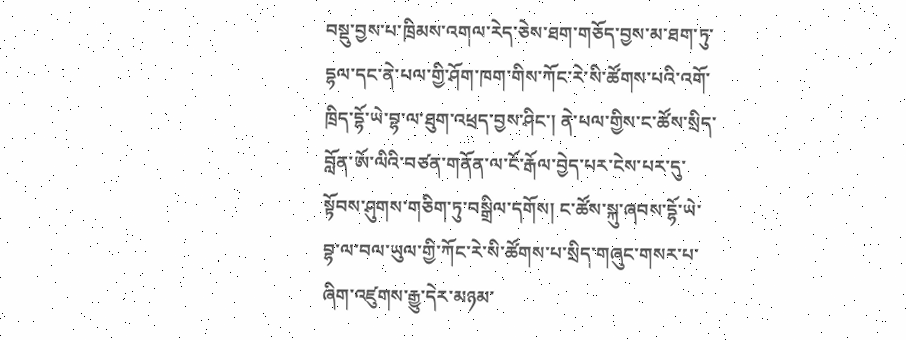བསྡུ་བྱས་པ་ཁྲིམས་འགལ་རེད་ཅེས་ཐག་གཅོད་བྱས་མ་ཐག་ཏུ་དྷལ་དང་ནེ་པལ་གྱི་ཤོག་ཁག་གིས་ཀོང་རེ་སི་ཚོགས་པའི་འགོ་ཁྲིད་དྷོ་ཡེ་བྷ་ལ་ཐུག་འཕྲད་བྱས་ཤིང་། ནེ་པལ་གྱིས་ང་ཚོས་སྲིད་བློན་ཨོ་ལིའི་བཙན་གནོན་ལ་ངོ་རྒོལ་བྱེད་པར་ངེས་པར་དུ་སྟོབས་ཤུགས་གཅིག་ཏུ་བསྒྲིལ་དགོས། ང་ཚོས་སྐུ་ཞབས་དྷོ་ཡེ་བྷ་ལ་བལ་ཡུལ་གྱི་ཀོང་རེ་སི་ཚོགས་པ་སྲིད་གཞུང་གསར་པ་ཞིག་འཛུགས་རྒྱུ་དེར་མཉམ་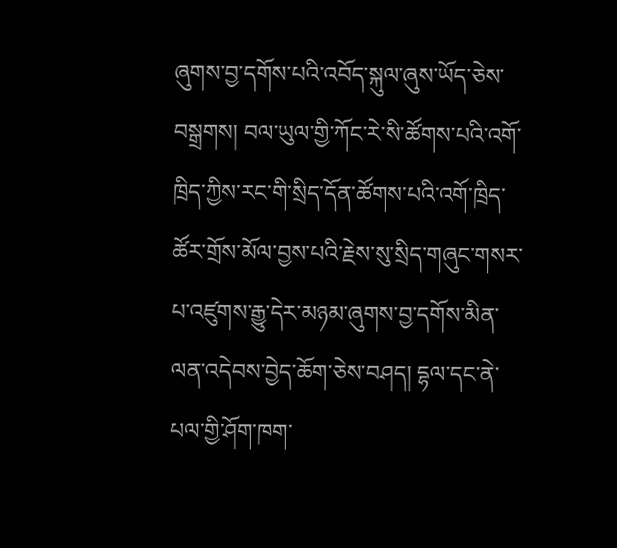ཞུགས་བྱ་དགོས་པའི་འབོད་སྐུལ་ཞུས་ཡོད་ཅེས་བསྒྲགས། བལ་ཡུལ་གྱི་ཀོང་རེ་སི་ཚོགས་པའི་འགོ་ཁྲིད་ཀྱིས་རང་གི་སྲིད་དོན་ཚོགས་པའི་འགོ་ཁྲིད་ཚོར་གྲོས་མོལ་བྱས་པའི་རྗེས་སུ་སྲིད་གཞུང་གསར་པ་འཛུགས་རྒྱུ་དེར་མཉམ་ཞུགས་བྱ་དགོས་མིན་ལན་འདེབས་བྱེད་ཆོག་ཅེས་བཤད། དྷལ་དང་ནེ་པལ་གྱི་ཤོག་ཁག་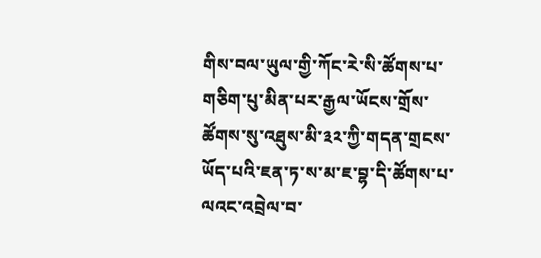གིས་བལ་ཡུལ་གྱི་ཀོང་རེ་སི་ཚོགས་པ་གཅིག་པུ་མིན་པར་རྒྱལ་ཡོངས་གྲོས་ཚོགས་སུ་འཐུས་མི་༣༢་ཀྱི་གདན་གྲངས་ཡོད་པའི་ཇན་ཏ་ས་མ་ཇ་བྷ་དི་ཚོགས་པ་ལའང་འབྲེལ་བ་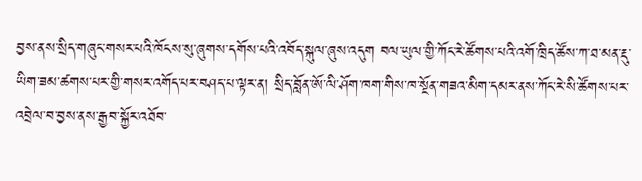བྱས་ནས་སྲིད་གཞུང་གསར་པའི་ཁོངས་སུ་ཞུགས་དགོས་པའི་འབོད་སྐུལ་ཞུས་འདུག བལ་ཡུལ་གྱི་ཀོང་རེ་ཚོགས་པའི་འགོ་ཁྲིད་ཚོས་ཀ་ཐ་མན་རྡུ་ཡིག་ཟམ་ཚགས་པར་གྱི་གསར་འགོད་པར་བཤད་པ་ལྟར་ན། སྲིད་བློན་ཨོ་ལི་ཤོག་ཁག་གིས་ཁ་སྔོན་གཟའ་མིག་དམར་ནས་ཀོང་རེ་སི་ཚོགས་པར་འབྲེལ་བ་བྱས་ནས་རྒྱབ་སྐྱོར་འཐོབ་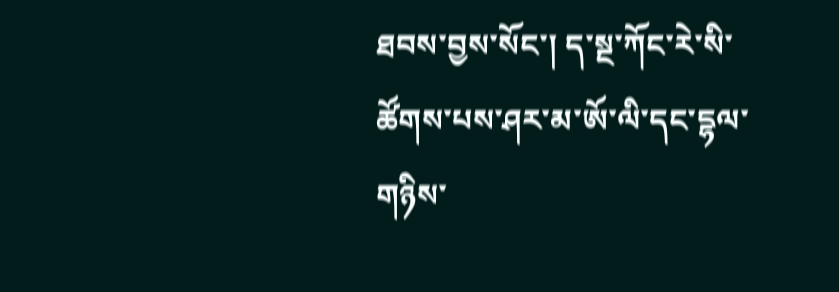ཐབས་བྱས་སོང་། ད་སྔ་ཀོང་རེ་སི་ཚོགས་པས་ཤར་མ་ཨོ་ལི་དང་དྷལ་གཉིས་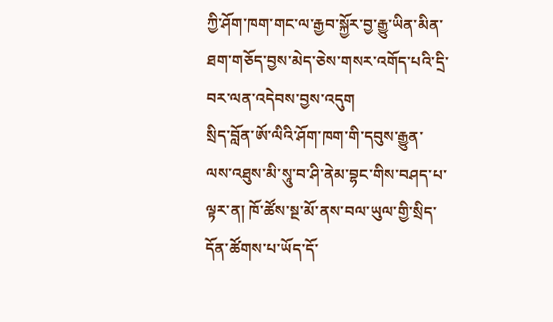ཀྱི་ཤོག་ཁག་གང་ལ་རྒྱབ་སྐྱོར་བྱ་རྒྱུ་ཡིན་མིན་ཐག་གཅོད་བྱས་མེད་ཅེས་གསར་འགོད་པའི་དྲི་བར་ལན་འདེབས་བྱས་འདུག
སྲིད་བློན་ཨོ་ལིའི་ཤོག་ཁག་གི་དབུས་རྒྱུན་ལས་འཐུས་མི་སཱུ་བ་ཤི་ནེམ་བྷང་གིས་བཤད་པ་ལྟར་ན། ཁོ་ཚོས་སྔ་མོ་ནས་བལ་ཡུལ་གྱི་སྲིད་དོན་ཚོགས་པ་ཡོད་དོ་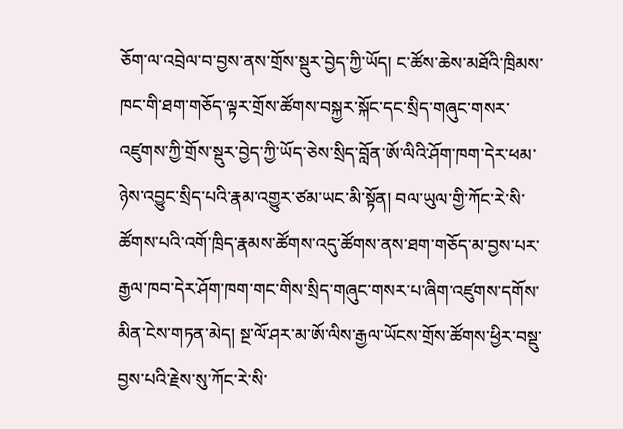ཅོག་ལ་འབྲེལ་བ་བྱས་ནས་གྲོས་སྡུར་བྱེད་ཀྱི་ཡོད། ང་ཚོས་ཆེས་མཐོའི་ཁྲིམས་ཁང་གི་ཐག་གཅོད་ལྟར་གྲོས་ཚོགས་བསྐྱར་སྐོང་དང་སྲིད་གཞུང་གསར་འཛུགས་ཀྱི་གྲོས་སྡུར་བྱེད་ཀྱི་ཡོད་ཅེས་སྲིད་བློན་ཨོ་ལིའི་ཤོག་ཁག་དེར་ཕམ་ཉེས་འབྱུང་སྲིད་པའི་རྣམ་འགྱུར་ཙམ་ཡང་མི་སྟོན། བལ་ཡུལ་གྱི་ཀོང་རེ་སི་ཚོགས་པའི་འགོ་ཁྲིད་རྣམས་ཚོགས་འདུ་ཚོགས་ནས་ཐག་གཅོད་མ་བྱས་པར་རྒྱལ་ཁབ་དེར་ཤོག་ཁག་གང་གིས་སྲིད་གཞུང་གསར་པ་ཞིག་འཛུགས་དགོས་མིན་ངེས་གཏན་མེད། སྔ་ལོ་ཤར་མ་ཨོ་ལིས་རྒྱལ་ཡོངས་གྲོས་ཚོགས་ཕྱིར་བསྡུ་བྱས་པའི་རྗེས་སུ་ཀོང་རེ་སི་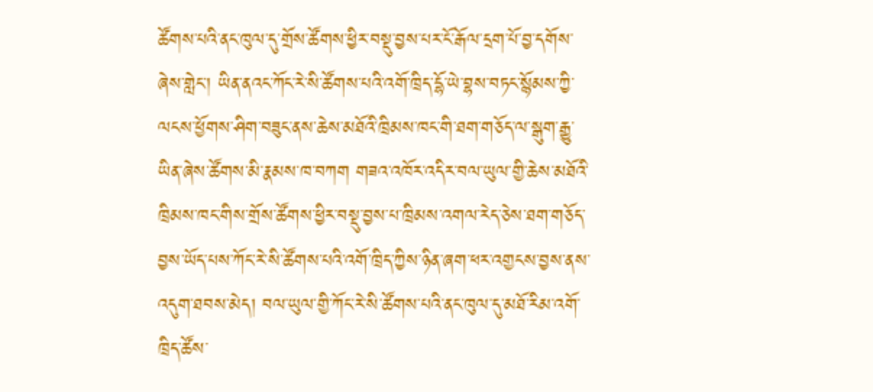ཚོགས་པའི་ནང་ཁུལ་དུ་གྲོས་ཚོགས་ཕྱིར་བསྡུ་བྱས་པར་ངོ་རྒོལ་དྲག་པོ་བྱ་དགོས་ཞེས་གླེང་། ཡིན་ནའང་ཀོང་རེ་སི་ཚོགས་པའི་འགོ་ཁྲིད་དྷོ་ཡེ་བྷས་བཏང་སྙོམས་ཀྱི་ལངས་ཕྱོགས་ཤིག་བཟུང་ནས་ཆེས་མཐོའི་ཁྲིམས་ཁང་གི་ཐག་གཅོད་ལ་སྒུག་རྒྱུ་ཡིན་ཞེས་ཚོགས་མི་རྣམས་ཁ་བཀག གཟའ་འཁོར་འདིར་བལ་ཡུལ་གྱི་ཆེས་མཐོའི་ཁྲིམས་ཁང་གིས་གྲོས་ཚོགས་ཕྱིར་བསྡུ་བྱས་པ་ཁྲིམས་འགལ་རེད་ཅེས་ཐག་གཅོད་བྱས་ཡོད་པས་ཀོང་རེ་སི་ཚོགས་པའི་འགོ་ཁྲིད་ཀྱིས་ཉིན་ཞག་ཕར་འགྱངས་བྱས་ནས་འདུག་ཐབས་མེད། བལ་ཡུལ་གྱི་ཀོང་རེ་སི་ཚོགས་པའི་ནང་ཁུལ་དུ་མཐོ་རིམ་འགོ་ཁྲིད་ཚོས་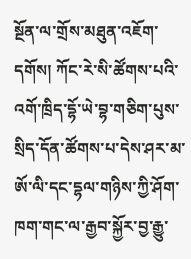སྔོན་ལ་གྲོས་མཐུན་འཇོག་དགོས། ཀོང་རེ་སི་ཚོགས་པའི་འགོ་ཁྲིད་དྷོ་ཡེ་བྷ་གཅིག་པུས་སྲིད་དོན་ཚོགས་པ་དེས་ཤར་མ་ཨོ་ལི་དང་དྷལ་གཉིས་ཀྱི་ཤོག་ཁག་གང་ལ་རྒྱབ་སྐྱོར་བྱ་རྒྱུ་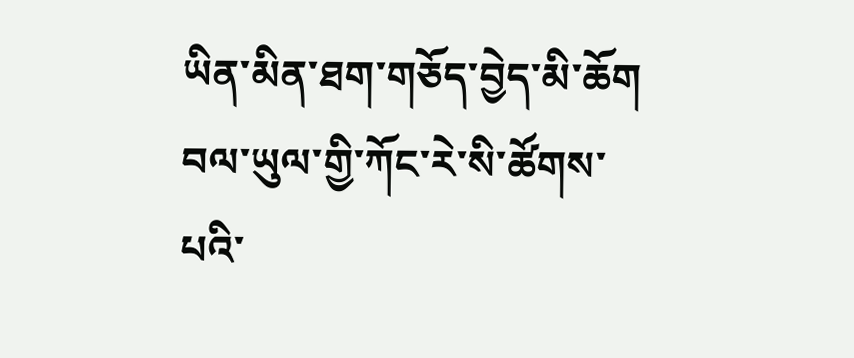ཡིན་མིན་ཐག་གཅོད་བྱེད་མི་ཆོག བལ་ཡུལ་གྱི་ཀོང་རེ་སི་ཚོགས་པའི་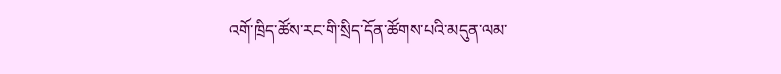འགོ་ཁྲིད་ཚོས་རང་གི་སྲིད་དོན་ཚོགས་པའི་མདུན་ལམ་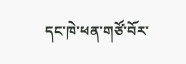དང་ཁེ་ཕན་གཙོ་བོར་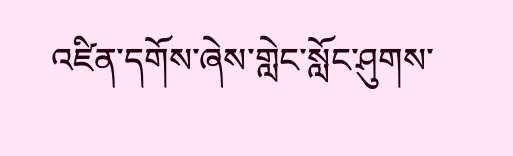འཛིན་དགོས་ཞེས་གླེང་སློང་ཤུགས་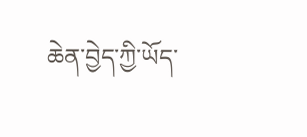ཆེན་བྱེད་ཀྱི་ཡོད་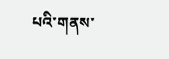པའི་གནས་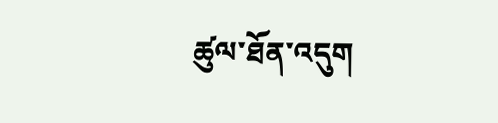ཚུལ་ཐོན་འདུག